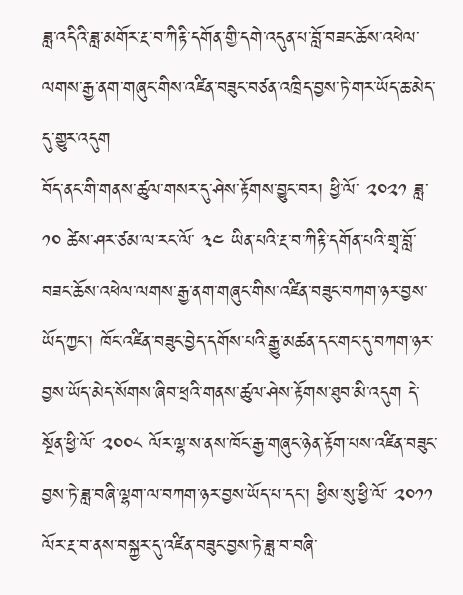ཟླ་འདིའི་ཟླ་མགོར་རྔ་བ་ཀིརྟི་དགོན་གྱི་དགེ་འདུན་པ་བློ་བཟང་ཆོས་འཕེལ་ལགས་རྒྱ་ནག་གཞུང་གིས་འཛིན་བཟུང་བཙན་འཁྲིད་བྱས་ཏེ་གར་ཡོད་ཆ་མེད་དུ་གྱུར་འདུག
བོད་ནང་གི་གནས་ཚུལ་གསར་དུ་ཤེས་རྟོགས་བྱུང་བར། ཕྱི་ལོ་ ༢༠༢༡ ཟླ་ ༡༠ ཚེས་ཤར་ཙམ་ལ་རང་ལོ་ ༣༤ ཡིན་པའི་རྔ་བ་ཀིརྟི་དགོན་པའི་གྲྭ་བློ་བཟང་ཆོས་འཕེལ་ལགས་རྒྱ་ནག་གཞུང་གིས་འཛིན་བཟུང་བཀག་ཉར་བྱས་ཡོད་ཀྱང་། ཁོང་འཛིན་བཟུང་བྱེད་དགོས་པའི་རྒྱུ་མཚན་དང་གང་དུ་བཀག་ཉར་བྱས་ཡོད་མེད་སོགས་ཞིབ་ཕྲའི་གནས་ཚུལ་ཤེས་རྟོགས་ཐུབ་མི་འདུག དེ་སྔོན་ཕྱི་ལོ་ ༢༠༠༨ ལོར་ལྷ་ས་ནས་ཁོང་རྒྱ་གཞུང་ཉེན་རྟོག་པས་འཛིན་བཟུང་བྱས་ཏེ་ཟླ་བཞི་ལྷག་ལ་བཀག་ཉར་བྱས་ཡོད་པ་དང་། ཕྱིས་སུ་ཕྱི་ལོ་ ༢༠༡༡ ལོར་རྔ་བ་ནས་བསྐྱར་དུ་འཛིན་བཟུང་བྱས་ཏེ་ཟླ་བ་བཞི་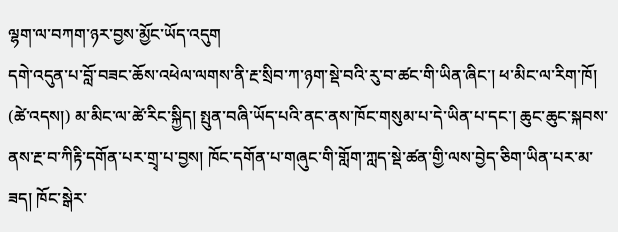ལྷག་ལ་བཀག་ཉར་བྱས་མྱོང་ཡོད་འདུག
དགེ་འདུན་པ་བློ་བཟང་ཆོས་འཕེལ་ལགས་ནི་རྔ་སྲིབ་ཀ་ཉག་སྡེ་བའི་རུ་བ་ཚང་གི་ཡིན་ཞིང་། ཕ་མིང་ལ་རིག་ཁོ། (ཚེ་འདས།) མ་མིང་ལ་ཚེ་རིང་སྐྱིད། སྤུན་བཞི་ཡོད་པའི་ནང་ནས་ཁོང་གསུམ་པ་དེ་ཡིན་པ་དང་། ཆུང་ཆུང་སྐབས་ནས་རྔ་བ་ཀིརྟི་དགོན་པར་གྲྭ་པ་བྱས། ཁོང་དགོན་པ་གཞུང་གི་གློག་ཀླད་སྡེ་ཚན་གྱི་ལས་བྱེད་ཅིག་ཡིན་པར་མ་ཟད། ཁོང་སྒེར་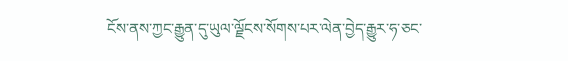ངོས་ནས་ཀྱང་རྒྱུན་དུ་ཡུལ་ལྗོངས་སོགས་པར་ལེན་བྱེད་རྒྱུར་ཧ་ཅང་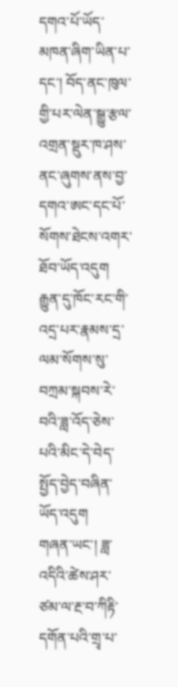དགའ་པོ་ཡོད་མཁན་ཞིག་ཡིན་པ་དང་། བོད་ནང་ཁུལ་གྱི་པར་ལེན་སྒྱུ་རྩལ་འགྲན་སྡུར་ཁ་ཤས་ནང་ཞུགས་ནས་བྱ་དགའ་ཨང་དང་པོ་སོགས་ཐེངས་འགར་ཐོབ་ཡོད་འདུག རྒྱུན་དུ་ཁོང་རང་གི་འདྲ་པར་རྣམས་དྲ་ལམ་སོགས་སུ་བཀྲམ་སྐབས་རེ་བའི་ཟླ་འོད་ཅེས་པའི་མིང་དེ་བེད་སྤྱོད་བྱེད་བཞིན་ཡོད་འདུག
གཞན་ཡང་། ཟླ་འདིའི་ཚེས་ཤར་ཙམ་ལ་རྔ་བ་ཀིརྟི་དགོན་པའི་གྲྭ་པ་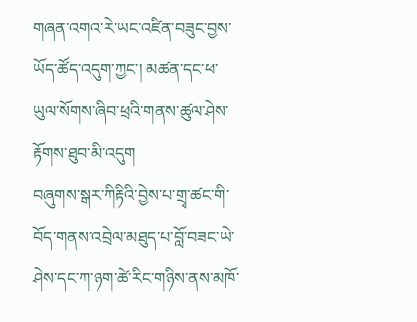གཞན་འགའ་རེ་ཡང་འཛིན་བཟུང་བྱས་ཡོད་ཚོད་འདུག་ཀྱང་། མཚན་དང་ཕ་ཡུལ་སོགས་ཞིབ་ཕྲའི་གནས་ཚུལ་ཤེས་རྟོགས་ཐུབ་མི་འདུག
བཞུགས་སྒར་ཀིརྟིའི་བྱེས་པ་གྲྭ་ཚང་གི་བོད་གནས་འབྲེལ་མཐུད་པ་བློ་བཟང་ཡེ་ཤེས་དང་ཀ་ཉག་ཚེ་རིང་གཉིས་ནས་མཁོ་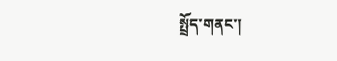སྤྲོད་གནང་།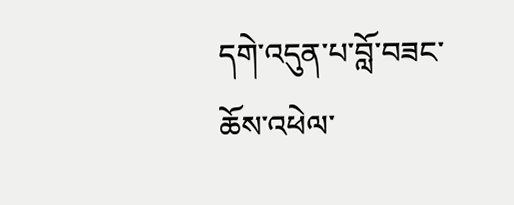དགེ་འདུན་པ་བློ་བཟང་ཆོས་འཕེལ་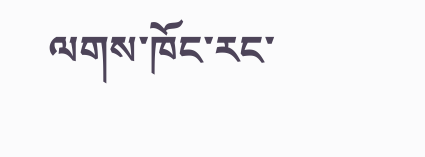ལགས་ཁོང་རང་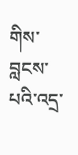གིས་བླངས་པའི་འདྲ་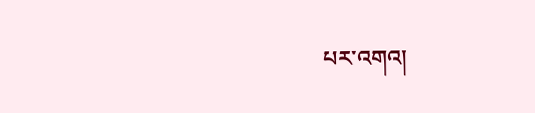པར་འགའ།